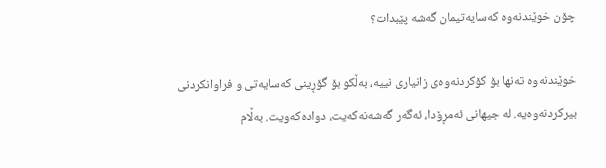چۆن خوێندنەوە کەسایەتیمان گەشە پێبدات؟

خوێندنەوە تەنها بۆ کۆکردنەوەی زانیاری نییە، بەڵکو بۆ گۆڕینی کەسایەتی و فراوانکردنی بیرکردنەوەیە. لە جیهانی ئەمڕۆدا، ئەگەر گەشەنەکەیت، دوادەکەویت. بەڵام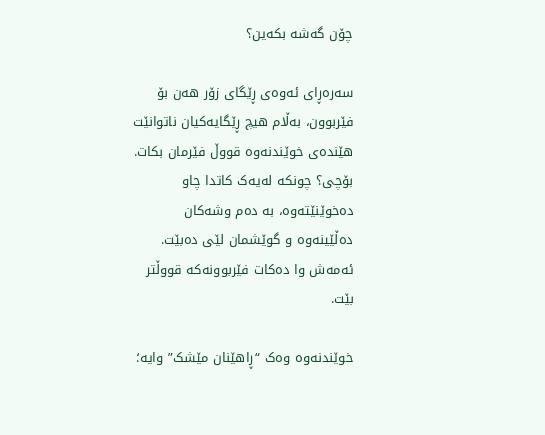چۆن گەشە بکەین؟

سەرەڕای ئەوەی ڕێگای زۆر هەن بۆ فێربوون، بەڵام هیچ ڕێگایەکیان ناتوانێت هێندەی خوێندنەوە قووڵ فێرمان بکات. بۆچی؟ چونکە لەیەک کاتدا چاو دەخوێنێتەوە، بە دەم وشەکان دەڵێینەوە و گوێشمان لێی دەبێت. ئەمەش وا دەکات فێربوونەکە قووڵتر بێت.

خوێندنەوە وەک “ڕاهێنان مێشک” وایە؛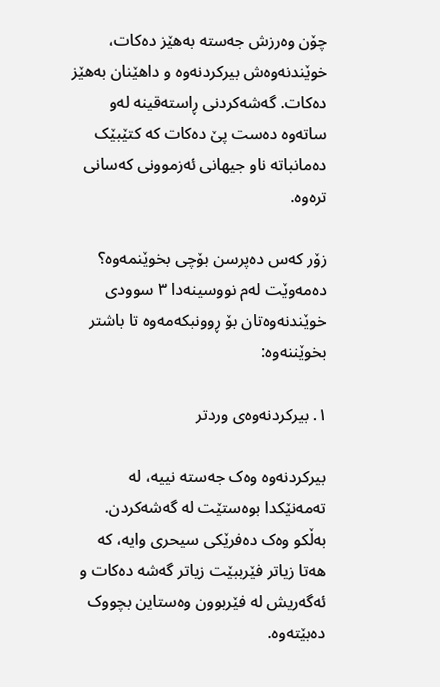چۆن وەرزش جەستە بەهێز دەکات، خوێندنەوەش بیرکردنەوە و داهێنان بەهێز دەکات. گەشەکردنی ڕاستەقینە لەو ساتەوە دەست پێ دەکات کە کتێبێک دەمانباتە ناو جیهانی ئەزموونی کەسانی ترەوە.

زۆر کەس دەپرسن بۆچی بخوێنمەوە؟ دەمەوێت لەم نووسینەدا ٣ سوودی خوێندنەوەتان بۆ ڕوونبکەمەوە تا باشتر بخوێننەوە:

١. بیرکردنەوەی وردتر

بیرکردنەوە وەک جەستە نییە، لە تەمەنێکدا بوەستێت لە گەشەکردن. بەڵکو وەک دەفرێکی سیحری وایە، کە هەتا زیاتر فێرببێت زیاتر گەشە دەکات و ئەگەریش لە فێربوون وەستاین بچووک دەبێتەوە.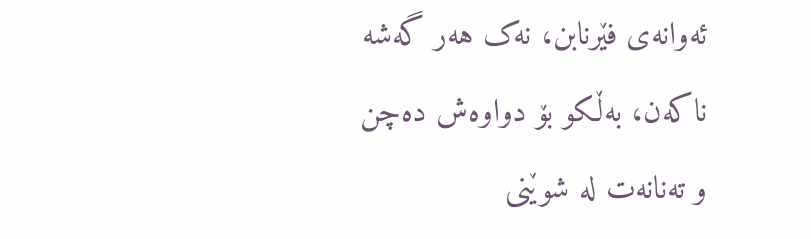ئەوانەی فێرنابن، نەک هەر گەشە ناکەن، بەڵکو بۆ دواوەش دەچن و تەنانەت لە شوێنی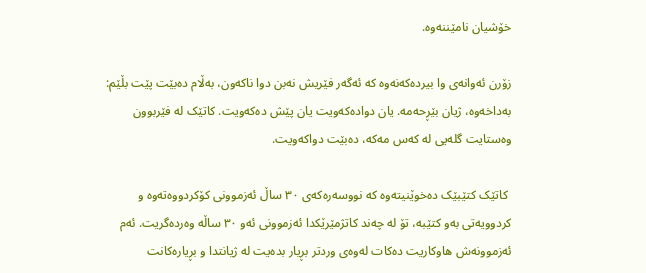خۆشیان نامێننەوە.

زۆرن ئەوانەی وا بیردەکەنەوە کە ئەگەر فێریش نەبن دوا ناکەون، بەڵام دەبێت پێت بڵێم: بەداخەوە، ژیان بێڕحەمە. یان دوادەکەویت یان پێش دەکەویت. کاتێک لە فێربوون وەستایت گلەیی لە کەس مەکە، دەبێت دواکەویت.

 کاتێک کتێبێک دەخوێنیتەوە کە نووسەرەکەی ٣٠ ساڵ ئەزموونی کۆکردووەتەوە و کردوویەتی بەو کتێبە، تۆ لە چەند کاتژمێرێکدا ئەزموونی ئەو ٣٠ ساڵە وەردەگریت. ئەم ئەزموونەش هاوکاریت دەکات لەوەی وردتر بڕیار بدەیت لە ژیانتدا و بڕیارەکانت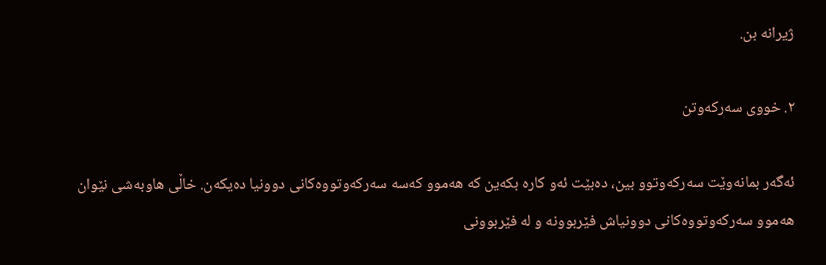ژیرانە بن.

٢. خووی سەرکەوتن

ئەگەر بمانەوێت سەرکەوتوو بین، دەبێت ئەو کارە بکەین کە هەموو کەسە سەرکەوتووەکانی دوونیا دەیکەن. خاڵی هاوبەشی نێوان هەموو سەرکەوتووەکانی دوونیاش فێربوونە و لە فێربوونی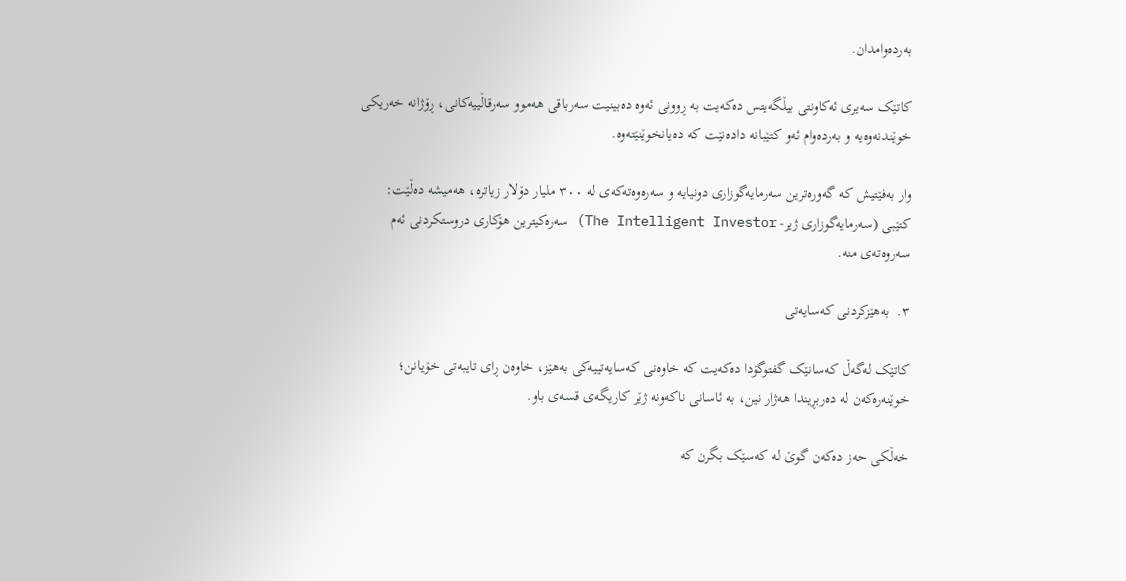بەردەوامدان.

کاتێک سەیری ئەکاونتی بیڵگەیتس دەکەیت بە ڕوونی ئەوە دەبینیت سەرباقی هەموو سەرقاڵییەکانی، ڕۆژانە خەریکی خوێندنەوەیە و بەردەوام ئەو کتێبانە دادەنێت کە دەیانخوێنێتەوە.

وار بەفێتیش کە گەورەترین سەرمایەگوزاری دونیایە و سەرەوەتەکەی لە ٣٠٠ ملیار دۆلار زیاترە، هەمیشە دەڵێت: کتێبی (سەرمایەگوزاری ژیر- The Intelligent Investor) سەرەکیترین هۆکاری دروستکردنی ئەم سەروەتەی منە.

٣.  بەهێزکردنی کەسایەتی

کاتێک لەگەڵ کەسانێک گفتوگۆدا دەکەیت کە خاوەنی کەسایەتییەکی بەهێز، خاوەن ڕای تایبەتی خۆیانن؛ خوێنەرەکەن لە دەربڕیندا هەژار نین، بە ئاسانی ناکەونە ژێر کاریگەی قسەی باو.

خەڵکی حەز دەکەن گوێ لە کەسێک بگرن کە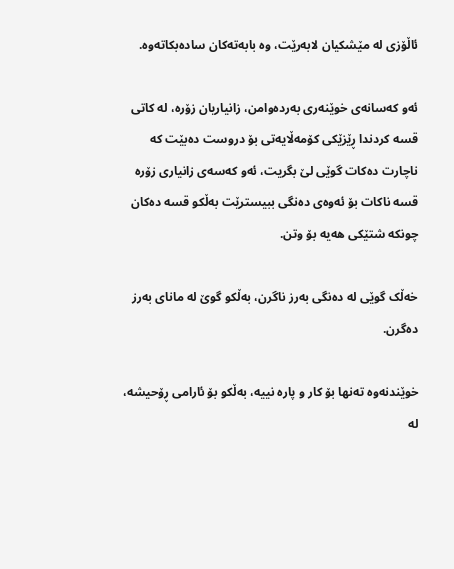ئاڵۆزی لە مێشکیان لابەرێت، وە بابەتەکان سادەبکاتەوە.

ئەو کەسانەی خوێنەری بەردەوامن، زانیاریان زۆرە، لە کاتی قسە کردندا ڕێزێکی کۆمەڵایەتی بۆ دروست دەبێت کە ناچارت دەکات گوێی لێ بگریت، ئەو کەسەی زانیاری زۆرە قسە ناکات بۆ ئەوەی دەنگی ببیسترێت بەڵکو قسە دەکان چونکە شتێکی هەیە بۆ وتن.

خەڵک گوێی لە دەنگی بەرز ناگرن، بەڵکو گوێ لە مانای بەرز دەگرن.

خوێندنەوە تەنها بۆ کار و پارە نییە، بەڵکو بۆ ئارامی ڕۆحیشە، لە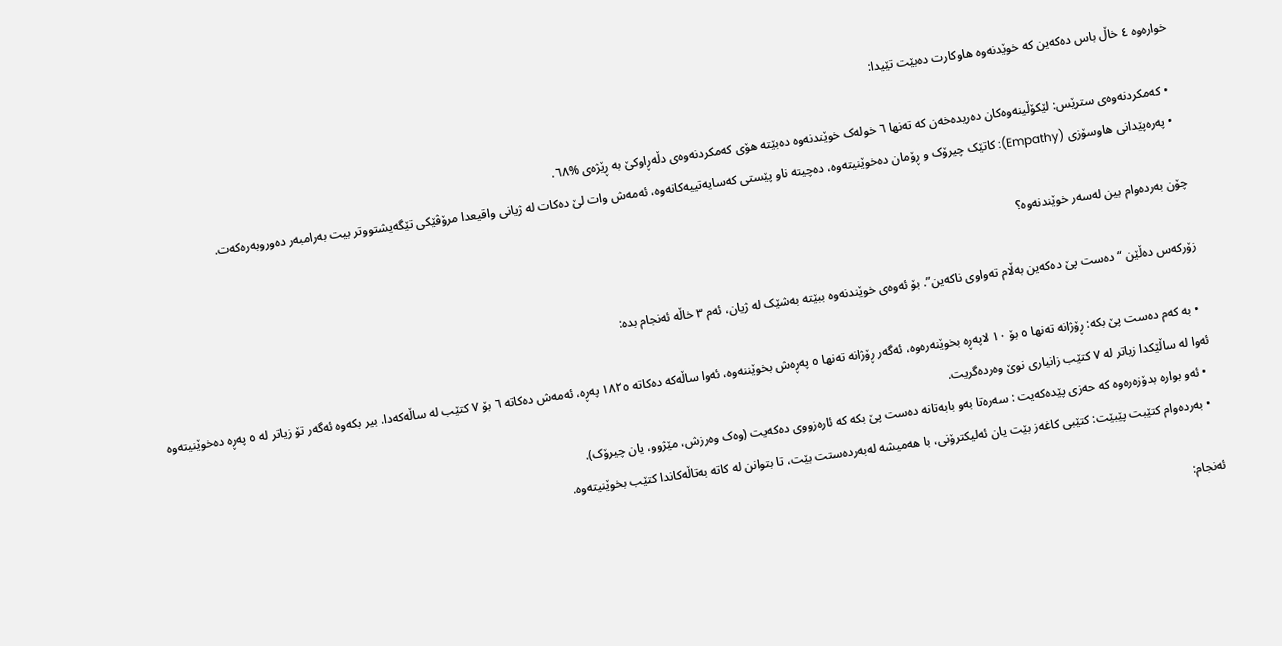خوارەوە ٤ خاڵ باس دەکەین کە خوێدنەوە هاوکارت دەبێت تێیدا:

  • کەمکردنەوەی سترێس: لێکۆڵینەوەکان دەریدەخەن کە تەنها ٦ خولەک خوێندنەوە دەبێتە هۆی کەمکردنەوەی دڵەڕاوکێ بە ڕێژەی %٦٨.
  • پەرەپێدانی هاوسۆزی (Empathy): کاتێک چیرۆک و ڕۆمان دەخوێنیتەوە، دەچیتە ناو پێستی کەسایەتییەکانەوە، ئەمەش وات لێ دەکات لە ژیانی واقیعدا مرۆڤێکی تێگەیشتووتر بیت بەرامبەر دەوروبەرەکەت.

چۆن بەردەوام بین لەسەر خوێندنەوە؟

زۆرکەس دەڵێن “دەست پێ دەکەین بەڵام تەواوی ناکەین”. بۆ ئەوەی خوێندنەوە ببێتە بەشێک لە ژیان، ئەم ٣ خاڵە ئەنجام بدە:

  • بە کەم دەست پێ بکە: ڕۆژانە تەنها ٥ بۆ ١٠ لاپەڕە بخوێنەرەوە، ئەگەر ڕۆژانە تەنها ٥ پەڕەش بخوێننەوە، ئەوا ساڵەکە دەکاتە ١٨٢٥ پەڕە، ئەمەش دەکاتە ٦ بۆ ٧ کتێب لە ساڵەکەدا. بیر بکەوە ئەگەر تۆ زیاتر لە ٥ پەڕە دەخوێنیتەوە ئەوا لە ساڵێکدا زیاتر لە ٧ کتێب زانیاری نوێ وەردەگریت.
  • ئەو بوارە بدۆزەرەوە کە حەزی پێدەکەیت : سەرەتا بەو بابەتانە دەست پێ بکە کە ئارەزووی دەکەیت (وەک وەرزش، مێژوو، یان چیرۆک).
  • بەردەوام کتێبت پێبێت: کتێبی کاغەز بێت یان ئەلیکترۆنی، با هەمیشە لەبەردەستت بێت، تا بتوانن لە کاتە بەتاڵەکاندا کتێب بخوێنیتەوە.

ئەنجام: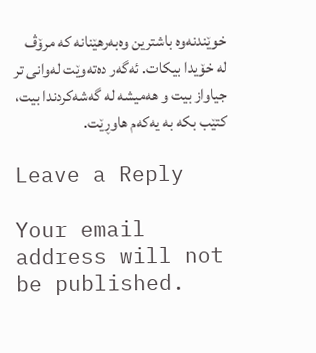خوێندنەوە باشترین وەبەرهێنانە کە مرۆڤ لە خۆیدا بیکات. ئەگەر دەتەوێت لەوانی تر جیاواز بیت و هەمیشە لە گەشەکردندا بیت، کتێب بکە بە یەکەم هاوڕێت.

Leave a Reply

Your email address will not be published.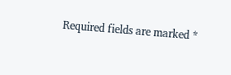Required fields are marked *